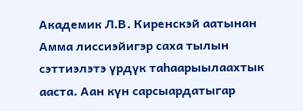Академик Л.В. Киренскэй аатынан Амма лиссиэйигэр саха тылын сэттиэлэтэ үрдүк таһаарыылаахтык ааста. Аан күн сарсыардатыгар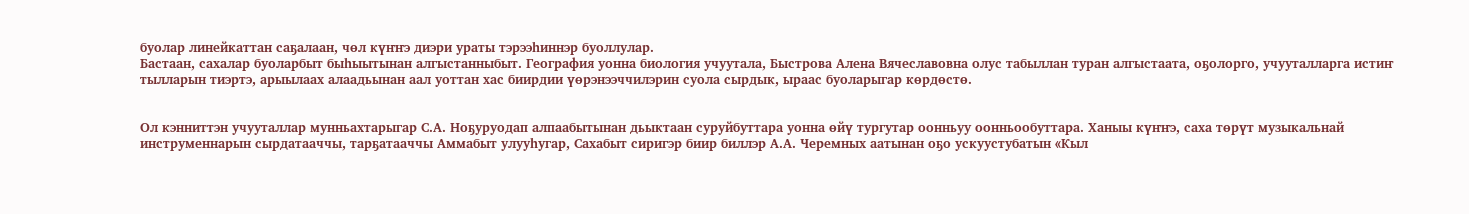буолар линейкаттан саҕалаан, чөл күҥҥэ диэри ураты тэрээһиннэр буоллулар.
Бастаан, сахалар буоларбыт быһыытынан алгыстанныбыт. География уонна биология учуутала, Быстрова Алена Вячеславовна олус табыллан туран алгыстаата, оҕолорго, учууталларга истиҥ тылларын тиэртэ, арыылаах алаадьынан аал уоттан хас биирдии үөрэнээччилэрин суола сырдык, ыраас буоларыгар көрдөстө.


Ол кэнниттэн учууталлар мунньахтарыгар С.А. Ноҕуруодап алпаабытынан дьыктаан суруйбуттара уонна өйү тургутар оонньуу оонньообуттара. Ханыы күҥҥэ, саха төрүт музыкальнай инструменнарын сырдатааччы, тарҕатааччы Аммабыт улууһугар, Сахабыт сиригэр биир биллэр А.А. Черемных аатынан оҕо ускуустубатын «Кыл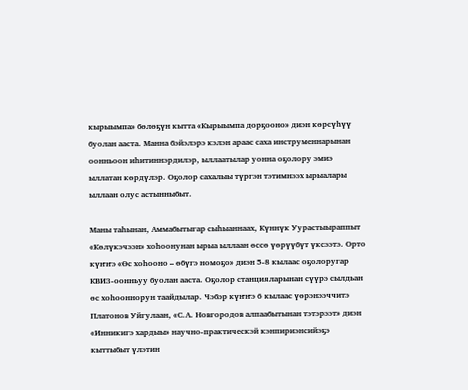кырыымпа» бөлөҕүн кытта «Кырыымпа дорҕооно» диэн көрсүһүү буолан ааста. Манна бэйэлэрэ кэлэн араас саха инструменнарынан оонньоон иһитиннэрдилэр, ыллаатылар уонна оҕолору эмиэ ыллатан көрдүлэр. Оҕолор сахалыы түргэн тэтимнээх ырыалары ыллаан олус астынныбыт.

Маны таһынан, Аммабытыгар сыһыаннаах, Күннүк Уурастыыраппыт «Көлүкэчээн» хоһоонунан ырыа ыллаан өссө үөрүүбүт үксээтэ. Орто күҥҥэ «Өс хоһооно – өбүгэ номоҕо» диэн 5-8 кылаас оҕолоругар КВИЗ-оонньуу буолан ааста. Оҕолор станцияларынан сүүрэ сылдьан өс хоһооннорун таайдылар. Чэбэр күҥҥэ 6 кылаас үөрэнээччитэ Платонов Уйгулаан, «С.А. Новгородов алпаабытынан тэтэрээт» диэн «Инникигэ хардыы» научно-практическэй кэнпириэнсийэҕэ кыттыбыт үлэтин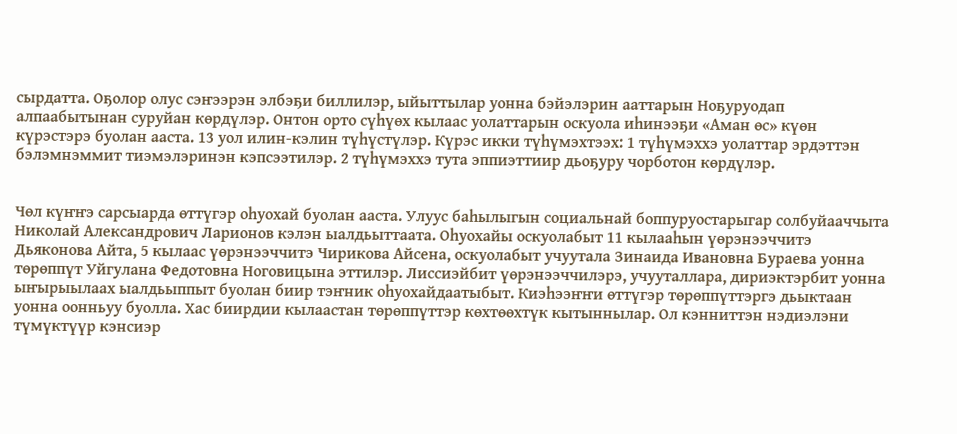сырдатта. Оҕолор олус сэҥээрэн элбэҕи биллилэр, ыйыттылар уонна бэйэлэрин ааттарын Ноҕуруодап алпаабытынан суруйан көрдүлэр. Онтон орто сүһүөх кылаас уолаттарын оскуола иһинээҕи «Аман өс» күөн күрэстэрэ буолан ааста. 13 уол илин-кэлин түһүстүлэр. Күрэс икки түһүмэхтээх: 1 түһүмэххэ уолаттар эрдэттэн бэлэмнэммит тиэмэлэринэн кэпсээтилэр. 2 түһүмэххэ тута эппиэттиир дьоҕуру чорботон көрдүлэр.


Чөл күҥҥэ сарсыарда өттүгэр оһуохай буолан ааста. Улуус баһылыгын социальнай боппуруостарыгар солбуйааччыта Николай Александрович Ларионов кэлэн ыалдьыттаата. Оһуохайы оскуолабыт 11 кылааһын үөрэнээччитэ Дьяконова Айта, 5 кылаас үөрэнээччитэ Чирикова Айсена, оскуолабыт учуутала Зинаида Ивановна Бураева уонна төрөппүт Уйгулана Федотовна Ноговицына эттилэр. Лиссиэйбит үөрэнээччилэрэ, учууталлара, дириэктэрбит уонна ыҥырыылаах ыалдьыппыт буолан биир тэҥник оһуохайдаатыбыт. Киэһээҥҥи өттүгэр төрөппүттэргэ дьыктаан уонна оонньуу буолла. Хас биирдии кылаастан төрөппүттэр көхтөөхтүк кытыннылар. Ол кэнниттэн нэдиэлэни түмүктүүр кэнсиэр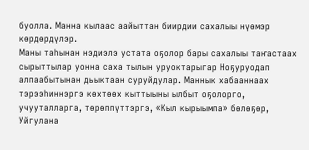буолла. Манна кылаас аайыттан биирдии сахалыы нүөмэр көрдөрдүлэр.
Маны таһынан нэдиэлэ устата оҕолор бары сахалыы таҥастаах сырыттылар уонна саха тылын уруоктарыгар Ноҕуруодап алпаабытынан дьыктаан суруйдулар. Маннык хабааннаах тэрээһиннэргэ көхтөөх кыттыыны ылбыт оҕолорго, учууталларга, төрөппүттэргэ, «Кыл кырыымпа» бөлөҕөр, Уйгулана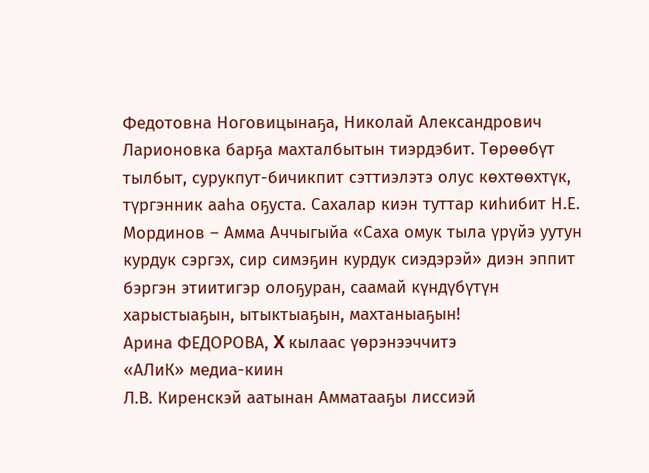Федотовна Ноговицынаҕа, Николай Александрович Ларионовка барҕа махталбытын тиэрдэбит. Төрөөбүт тылбыт, сурукпут-бичикпит сэттиэлэтэ олус көхтөөхтүк, түргэнник ааһа оҕуста. Сахалар киэн туттар киһибит Н.Е. Мординов – Амма Аччыгыйа «Саха омук тыла үрүйэ уутун курдук сэргэх, сир симэҕин курдук сиэдэрэй» диэн эппит бэргэн этиитигэр олоҕуран, саамай күндүбүтүн харыстыаҕын, ытыктыаҕын, махтаныаҕын!
Арина ФЕДОРОВА, X кылаас үөрэнээччитэ
«АЛиК» медиа-киин
Л.В. Киренскэй аатынан Амматааҕы лиссиэй